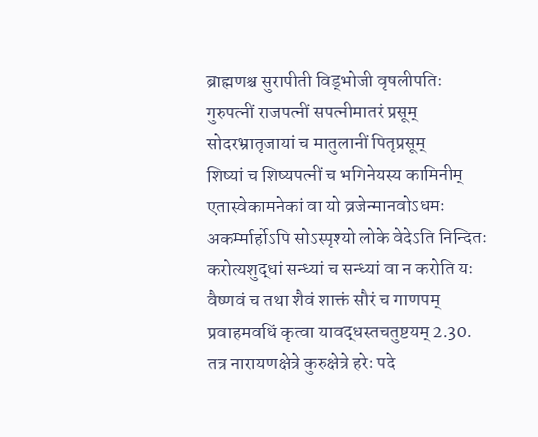ब्राह्मणश्च सुरापीती विड्भोजी वृषलीपतिः
गुरुपत्नीं राजपत्नीं सपत्नीमातरं प्रसूम्
सोदरभ्रातृजायां च मातुलानीं पितृप्रसूम्
शिष्यां च शिष्यपत्नीं च भगिनेयस्य कामिनीम्
एतास्वेकामनेकां वा यो व्रजेन्मानवोऽधमः
अकर्म्मार्होऽपि सोऽस्पृश्यो लोके वेदेऽति निन्दितः
करोत्यशुद्धां सन्ध्यां च सन्ध्यां वा न करोति यः
वैष्णवं च तथा शैवं शाक्तं सौरं च गाणपम्
प्रवाहमवधिं कृत्वा यावद्धस्तचतुष्टयम् 2.30.
तत्र नारायणक्षेत्रे कुरुक्षेत्रे हरेः पदे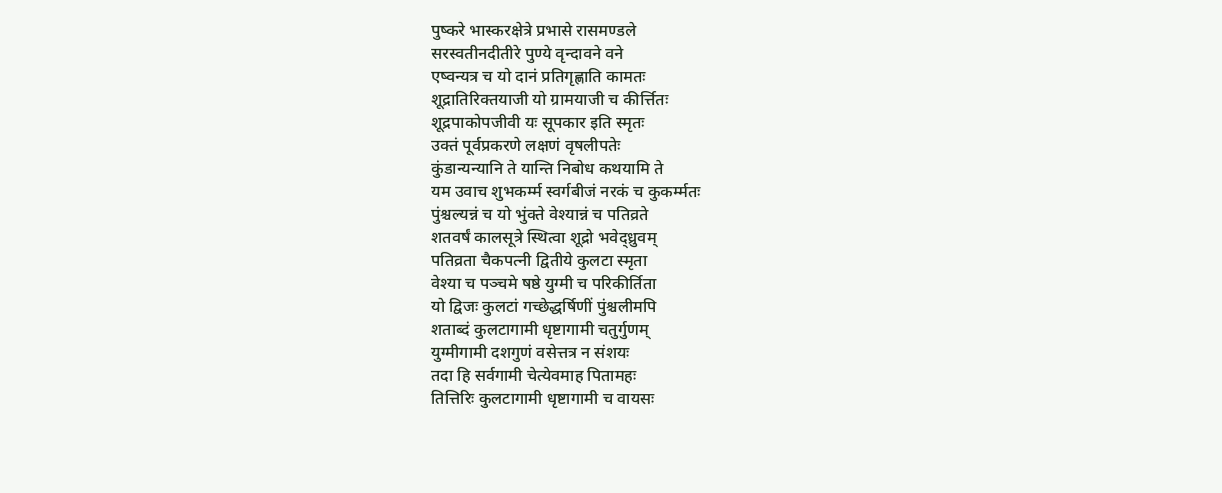पुष्करे भास्करक्षेत्रे प्रभासे रासमण्डले
सरस्वतीनदीतीरे पुण्ये वृन्दावने वने
एष्वन्यत्र च यो दानं प्रतिगृह्णाति कामतः
शूद्रातिरिक्तयाजी यो ग्रामयाजी च कीर्त्तितः
शूद्रपाकोपजीवी यः सूपकार इति स्मृतः
उक्तं पूर्वप्रकरणे लक्षणं वृषलीपतेः
कुंडान्यन्यानि ते यान्ति निबोध कथयामि ते
यम उवाच शुभकर्म्म स्वर्गबीजं नरकं च कुकर्म्मतः
पुंश्चल्यन्नं च यो भुंक्ते वेश्यान्नं च पतिव्रते
शतवर्षं कालसूत्रे स्थित्वा शूद्रो भवेद्ध्रुवम्
पतिव्रता चैकपत्नी द्वितीये कुलटा स्मृता
वेश्या च पञ्चमे षष्ठे युग्मी च परिकीर्तिता
यो द्विजः कुलटां गच्छेद्धर्षिणीं पुंश्चलीमपि
शताब्दं कुलटागामी धृष्टागामी चतुर्गुणम्
युग्मीगामी दशगुणं वसेत्तत्र न संशयः
तदा हि सर्वगामी चेत्येवमाह पितामहः
तित्तिरिः कुलटागामी धृष्टागामी च वायसः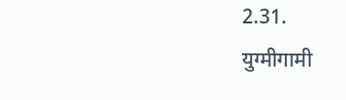2.31.
युग्मीगामी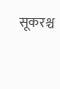सूकरश्च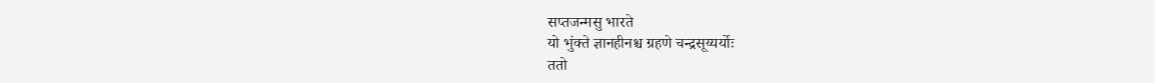सप्तजन्मसु भारते
यो भुंक्ते ज्ञानहीनश्च ग्रहणे चन्द्रसूय्यर्योः
ततो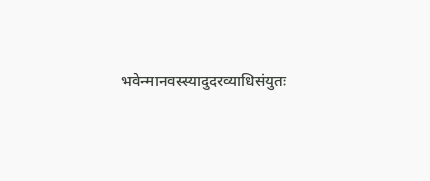भवेन्मानवस्स्यादुदरव्याधिसंयुतः